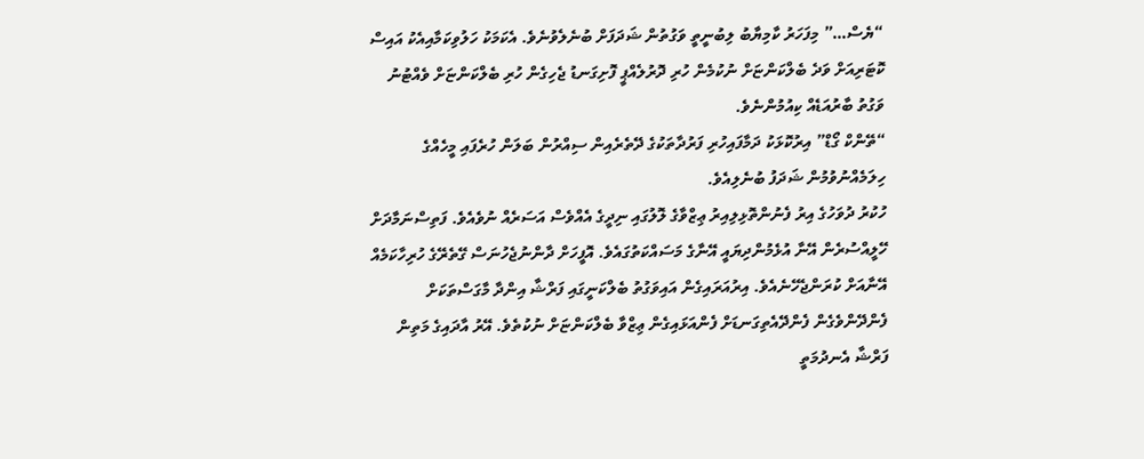“ޔެސް…” މިފަހަރު ކާމިޔާބު ލިބުނީތީ ވަގުތުން ޝަދަފަށް ބުނެލެވުނެވެ. އެކަމަކު ހަލުވިކަމާއިއެކު އައިސް ކޮޓަރިއަށް ވަދެ ބެލްކަންޏަށް ނުކުމެން ހުރި ދޮރުލެއްޕީ ފޮށިގަނޑު ޖެހިގެން ހުރި ބެލްކަންޏަށް ވެއްޓުނު ވަގުތު ބާރުއަޑެއް ކިއުމުންނެވެ.
“ތޭންކް ގޯޑް” އިރުކޮޅަކު ދަމާފައިހުރި ފަރުދާތަކުގެ ދޭތެރެއިން ސިއްރުން ބަލަން ހުރެފައި މީހެއްގެ ހިލަމެއްނުވުމުން ޝަދަފު ބުނެލިއެވެ.
ހުކުރު ދުވަހުގެ އިރު ފެނުންތޮޅިލިއިރު ޢިޒްވާގެ ލޮލުގައި ނިދީގެ އެއްވެސް އަސަރެއް ނުވެއެވެ. ފަތިސްނަމާދަށް ހޭލީއްސުރެން އޭނާ އުޅެމުންދިޔައީ އޭނާގެ މަސައްކަތުގައެވެ. އޮފީހަށް ދާންނުޖެހުނަސް ގޭތެރޭގެ ހުރިހާކަމެއް އޭނާއަށް ކުރަންޖެހޭނެއެވެ. އިރުއަރައިގެން އައިވަގުތު ބެލްކަނީގައި ފަރްޝާ އިންދާ މާގަސްތަކަށް ފެންދޭންވެގެން ފެންދޭއެތިގަނޑަށް ފެންއަޅައިގެން ޢިޒްވާ ބެލްކަންޏަށް ނުކުތެވެ. އޭރު އާދައިގެ މަތިން ފަރްޝާ އެނދުމަތީ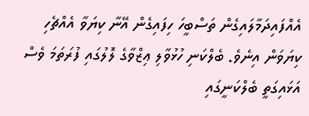އެއްފައިދަމާލައިގެން ތަސްބީހަ ހިފައިގެން އޭނާ ކިޔަވާ އެއްޗެހި ކިޔަވަން އިނެވެ. ބެލްކަނި ހުޅުވާލި ޢިޒްވާގެ ލޮލުގައި ފުރަތަމަ ވެސް އަޅައިގަތީ ބެލްކަނީގައި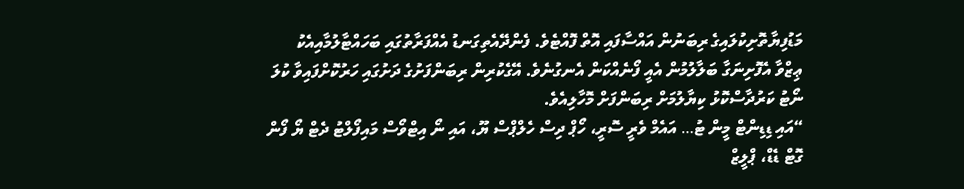މަޑުފިޔާތޮށިކުލައިގެ ރިބަނުން އައްސާފައި އޮތް ފޮއްޓެވެ. ފެންދޭއެތިގަނޑު އެއްފަރާތުގައި ބަހައްޓާލުމާއިއެކު ޢިޒްވާ އެފޮށިނަގާ ބަލާލުމުން އެއީ ފޯނެއްކަން އެނގުނެވެ. އޭގެކުރިން ރިބަންފަށުގެ ދަށުގައި ހަރުކޮށްފައިވާ ކުލަ ނޯޓު ކަރުދާސްކޮޅު ކިޔާލުމަށް ރިބަންފަށް މޮހާލިއެވެ.
“އައި ޑިޑިންޓް މީން ޓު… އައެމް ވެރީ ސޮރީ، ހޯޕް ދިސް ހެލްޕްސް ޔޫ، އައި ނޯ އިޓްވޯސް މައިފޯލްޓު ދެޓް ޔޯ ފޯން ގޮޓް ޑެޑް، ޕްލީޒް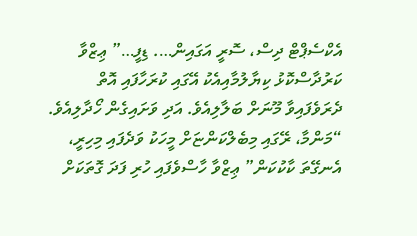އެކްސެޕްޓް ދިސް، ސޮރީ އަގައިން…. ޑިފީ…” ޢިޒްވާ ކަރުދާސްކޮޅު ކިޔާލުމާއިއެކު އޭގައި ކުރަހާފައި އޮތް ދެރަވެފައިވާ މޫނަށް ބަލާލިއެވެ. އަދި ވަށައިގެން ހޯދާލިއެވެ.
“މަންމާ، ރޭގައި މިބެލްކަންޏަށް މީހަކު ވަދެފައި މިހިރީ، އެނގޭތަ ކާކުކަން” ޢިޒްވާ ހާސްވެފައި ހުރި ފަދަ ގޮތަކަށް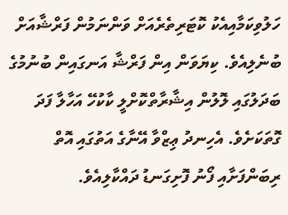ހަލުވިކަމާއިއެކު ކޮޓަރިތެރެއަށް ވަންނަމުން ފަރްޝާއަށް ބުނެލިއެވެ. ކިޔަވަން އިން ފަރްޝާ އަނގައިން ބުނުމުގެ ބަދަލުގައި ލޮލުން އިޝާރާތްކޮށްލީ ކާކުހޭ އަހާލާ ފަދަ ގޮތަކަށެވެ. އެހިނދު ޢިޒްވާ އޭނާގެ އަތުގައި އޮތް ރިބަންފަށާއި ފޯނު ފޮށިގަނޑު ދައްކާލިއެވެ.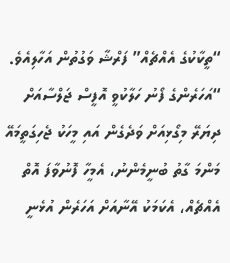“ތީކާކުގެ އެއްޗެއް” ފަރްޝާ ވަގުތުން އަހާލިއެވެ.
“އަހަރެންގެ ފޯނު ހަލާކުވީ އޮފީސް ޖަލްސާއަށް ދިޔަރޭ މިގޯޅިއަށް ވަދެގެން އައި މީހަކު ޖެހިގަތީމައޭ މަންމަ ގާތު ބުނީމެންނު، އެމީހާ ފޮނުވާފަ އޮތް އެއްޗެއް، އެކަމަކު އޭނާއަށް އަހަރެން އުޅެނީ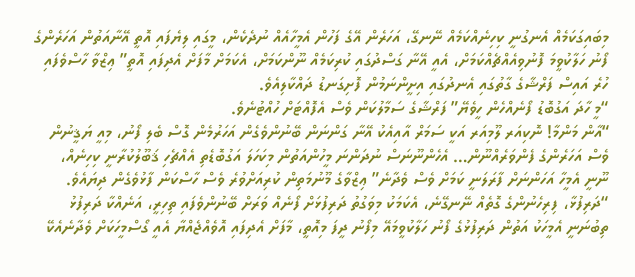މިބައިގަކަމެއް އެނގުނީ ކިހިނެއްކަމެއް ނޭނގޭ، އަހަރެން އޭގެ ފަހުން އެމީހާއެއް ނުދެކެން، މީގައި ލިޔެފައި އޮތީ އޭނާއަތުން އަހަރެންގެ ފޯނު ހަލާކުވީމަ ފޮނުވިއެއްޗެއްކަމަށް، އެއީ އޭނާ ގަސްދުގައި ކުރިކަމެއް ނޫންކަމަށް، އެކަމަށް މާފަށް އެދިފައި އޮތީ” ޢިޒްވާ ހާސްވެފައި ހުރެ އައިސް ފަރްޝާގެ ގާތުގައި އެނދުގައި އިށީންނަމުން ފޮށިގަނޑު ދައްކާލިއެވެ.
“މީ ހާދަ އަގުބޮޑު ފޯނެއްހެން ހީވެޔޭ” ފަރްޝާގެ ސަމާލުކަން ވެސް އެފޮއްޓަށް ހުއްޓުނެވެ.
“އާން މަންމާ! ނޮކިއަރ ލޫމިއަރ އަކީ ސަމަރް އާއިއެކު އޭނާ ގަންނަން ބޭނުންވެގެން އަހަރުމެން ގޮސް ބެލި ފޯނު، މިއީ ޔަޤީނުން ވެސް އަހަރެންގެ ފެންވަރެއްނޫން… އެހެންނޫނަސް ނުދަންނަ މީހުންއަތުން މިކަހަލަ އަގުބޮޑެތި އެއްޗެހި ޤަބޫލުކުރާނީ ކިހިނެއް، ނޫނީ އެމީހާ އަހަންނަށް ފާރަލަނީ ކަމަށް ވެސް ވެދާނެ” ޢިޒްވާގެ މޫނުމަތިން ކުރިއަށްވުރެ ވެސް ހާސްކަން ފާޅުވެގެން ދިޔައެވެ.
“ދަރިފުޅާ، ފިރިހެނުންގެ ގޮތެއް ނޭނގޭނެ، އެކަމަކު މިވަގުތު ދަރިފުޅަށް ފޯނެއް ވަރަށް ބޭނުންވެފައި ތިހިރީ، އަނެއްކާ ދަރިފުޅު ތިބުނަނީ އެމީހަކު އަތުން ދަރިފުޅުގެ ފޯނު ހަލާކުވީމައޭ މިފޯނު ދީފަ މިއޮތީ، މާފަށް އެދިފައި އޮވެއްޖެއްޔާ އެއީ ގޯސްމީހަކަށް ވެދާނެއެކޭ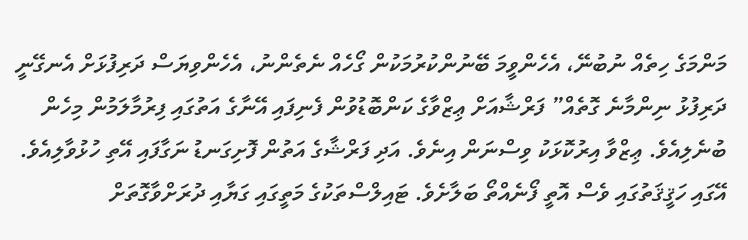މަންމަގެ ހިތެއް ނުބުނޭ، އެހެންވީމަ ބޭނުންކުރުމަކުން ގޯހެއް ނެތެންނު، އެހެންވިޔަސް ދަރިފުޅަށް އެނގޭނީ ދަރިފުޅު ނިންމާނެ ގޮތެއް” ފަރްޝާއަށް ޢިޒްވާގެ ކަންބޮޑުވުން ފެނިފައި އޭނާގެ އަތުގައި ފިރުމާލަމުން މިހެން ބުނެލިއެވެ. ޢިޒްވާ އިރުކޮޅަކު ވިސްނަން އިނެވެ. އަދި ފަރްޝާގެ އަތުން ފޮށިގަނޑު ނަގާފައި އޭތި ހުޅުވާލިއެވެ. އޭގައި ހަޤީޤަތުގައި ވެސް އޮތީ ފޯނެއްތޯ ބަލާށެވެ. ޓައިލްސްތަކުގެ މަތީގައި ގަޔާއި ދުރަށްވާގޮތަށް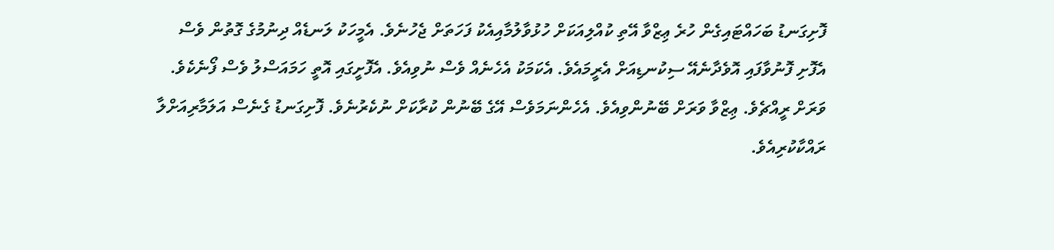ފޮށިގަނޑު ބަހައްޓައިގެން ހުރެ ޢިޒްވާ އޭތި ކުއްލިއަކަށް ހުޅުވާލުމާއިއެކު ފަހަތަށް ޖެހުނެވެ. އެމީހަކު ލަނޑެއް ދިނުމުގެ ގޮތުން ވެސް އެފޮށި ފޮނުވާފައި އޮވެދާނެއޭ ސިކުނޑިއަށް އެރީމައެވެ. އެކަމަކު އެހެނެއް ވެސް ނުވިއެވެ. އެފޮށީގައި އޮތީ ހަމައަސްލު ވެސް ފޯނެކެވެ. ވަރަށް ރީއްޗެވެ. ޢިޒްވާ ވަރަށް ބޭނުންވިއެވެ. އެހެންނަމަވެސް އޭގެ ބޭނުން ކުރާކަށް ނުކެރުނެވެ. ފޮށިގަނޑު ގެނެސް އަލަމާރިއަށްލާ ރައްކާކުރިއެވެ.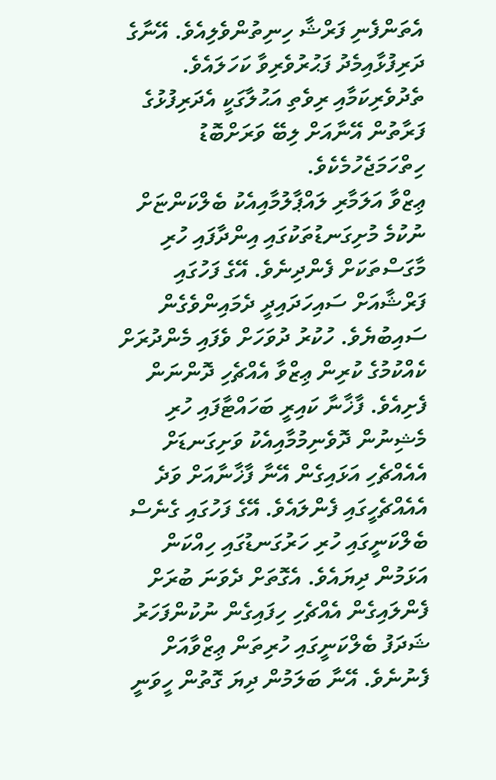އެތަންފެނި ފަރްޝާ ހިނިތުންވެލިއެވެ. އޭނާގެ ދަރިފުޅާއިމެދު ފަޙުރުވެރިވާ ކަހަލައެވެ. ތެދުވެރިކަމާއި ރިވެތި އަޙުލާގަކީ އެދަރިފުޅުގެ ފަރާތުން އޭނާއަށް ލިބޭ ވަރަށްބޮޑު ހިތްހަމަޖެހުމެކެވެ.
ޢިޒްވާ އަލަމާރި ލައްޕާލުމާއިއެކު ބެލްކަންޏަށް ނުކުމެ މުށިގަނޑުތަކުގައި އިންދާފައި ހުރި މާގަސްތަކަށް ފެންދިނެވެ. އޭގެ ފަހުގައި ފަރްޝާއަށް ސައިހަދައިދީ ދެމައިންވެގެން ސައިބުޔެވެ. ހުކުރު ދުވަހަށް ވެފައި މެންދުރަށް ކެއްކުމުގެ ކުރިން ޢިޒްވާ އެއްޗެހި ދޮންނަން ފެށިއެވެ. ފާޚާނާ ކައިރީ ބަހައްޓާފައި ހުރި މެޝިނުން ދޮވެނިމުމާއިއެކު ވަށިގަނޑަށް އެއެއްޗެހި އަޅައިގެން އޭނާ ފާޚާނާއަށް ވަދެ އެއެއްޗެހީގައި ފެންލައެވެ. އޭގެ ފަހުގައި ގެނެސް ބެލްކަނީގައި ހުރި ހަރުގަނޑުގައި ހިއްކަން އަޅަމުން ދިޔައެވެ. އެގޮތަށް ދެވަނަ ބުރަށް ފެންލައިގެން އެއްޗެހި ހިފައިގެން ނުކުންފަހަރު ޝަދަފު ބެލްކަނީގައި ހުރިތަން ޢިޒްވާއަށް ފެނުނެވެ. އޭނާ ބަލަމުން ދިޔަ ގޮތުން ހީވަނީ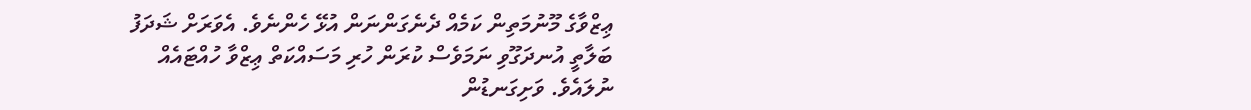ޢިޒްވާގެ މޫނުމަތިން ކަމެއް ދެނެގަންނަން އުޅޭ ހެންނެވެ. އެވަރަށް ޝަދަފު ބަލާތީ އުނދަގޫވި ނަމަވެސް ކުރަން ހުރި މަސައްކަތް ޢިޒްވާ ހުއްޓައެއް ނުލައެވެ. ވަށިގަނޑުން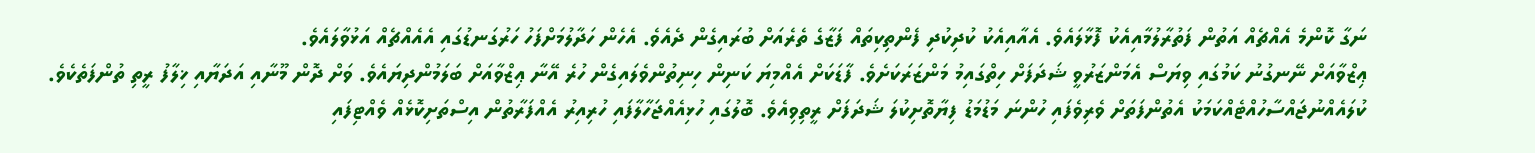ނަގާ ކޮންމެ އެއްޗެއް އަތުން ފަތުރާލުމާއިއެކު ފޮޅާލައެވެ. އެއާއިއެކު ކުދިކުދި ފެންތިކިތައް ފަޒާގެ ތެރެއަށް ބުރައިގެން ދެއެވެ. އެހެން ހަދާލުމަށްފަހު ހަރުގަނޑުގައި އެއެއްޗެއް އަޅުވާލައެވެ.
ޢިޒްވާއަށް ނޭނގުނު ކަމުގައި ވިޔަސް އެމަންޒަރުވީ ޝަދަފަށް ހިތްގައިމު މަންޒަރަކަށެވެ. ފާޑަކަށް އެއްމިޔަ ކަނިން ހިނިތުންވެލައިގެން ހުރެ އޭނާ ޢިޒްވާއަށް ބަލަމުންދިޔައެވެ. ވަށް ދޮން މޫނާއި އަދަޔާއި ޚިލާފު ރީތި ތުންފަތެކެވެ. ކުލައެއްނުޖައްސާހުއްޓެއްކަމަކު އެތުންފަތަށް ވެރިވެފައި ހުންނަ މަޑުމަޑު ފިޔާތޮށިކުލަ ޝަދަފަށް ރީތިވިއެވެ. ބޮލުގައި ހުޅިއެއްޖަހާލާފައި ހުރިއިރު އެއްފަރާތުން އިސްތަށިކޮޅެއް ވެއްޓިފައި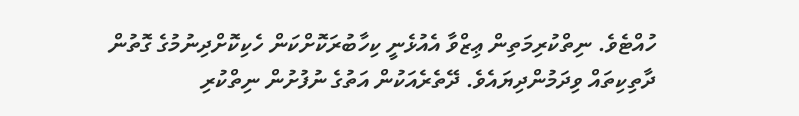ހުއްޓެވެ. ނިތްކުރިމަތިން ޢިޒްވާ އެއުޅެނީ ކިހާބުރަކޮށްކަން ހެކިކޮށްދިނުމުގެ ގޮތުން ދާތިކިތައް ވިދަމުންދިޔައެވެ. ދޭތެރެއަކުން އަތުގެ ނުފުށުން ނިތްކުރި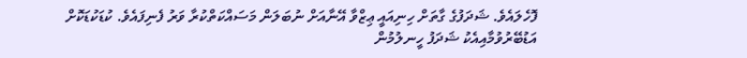ފޮހެލައެވެ. ޝަދަފުގެ ގާތަށް ހިނިއައީ ޢިޒްވާ އޭނާއަށް ނުބަލަން މަސައްކަތްކުރާ ވަރު ފެނިފައެވެ. ކުޑަކުޑަކޮށް އަޑުބޭރުވުމާއިއެކު ޝަދަފު ހީނލުމުން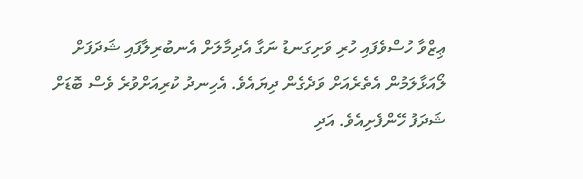ޢިޒްވާ ހުސްވެފައި ހުރި ވަށިގަނޑު ނަގާ އެދިމާލަށް އެނބުރިލާފައި ޝަދަފަށް ލޯއަޅާލަމުން އެތެރެއަށް ވަދެގެން ދިޔައެވެ. އެހިނދު ކުރިއަށްވުރެ ވެސް ބޮޑަށް ޝަދަފު ހޭންފެށިއެވެ. އަދި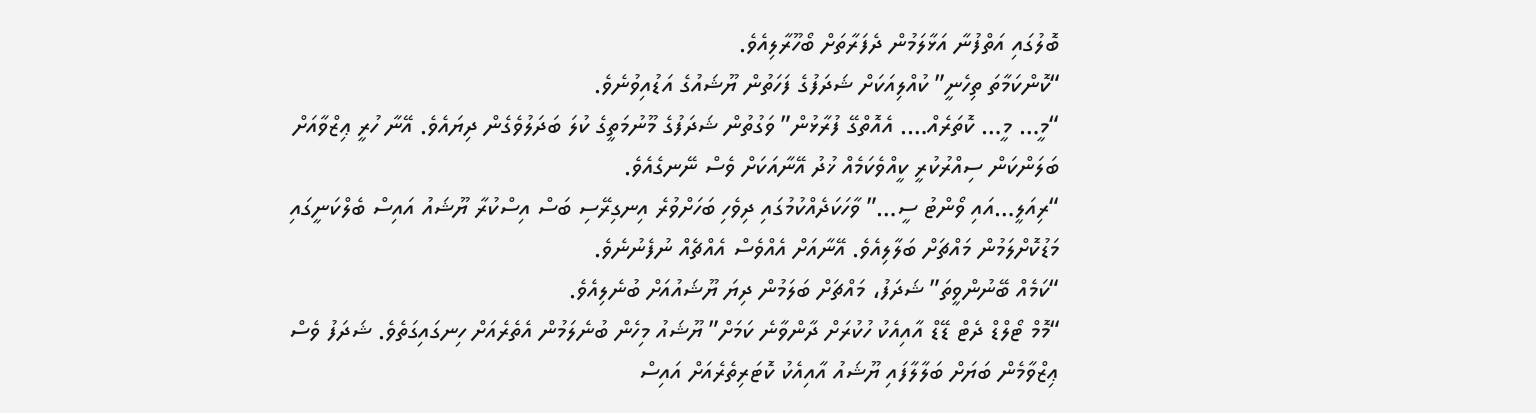ބޮލުގައި އަތްފުނާ އަޅާލަމުން ދެފަރާތަށް ބޯހޫރާލިއެވެ.
“ކޮންކަމާތަ ތިހެނީ” ކުއްލިއަކަށް ޝަދަފުގެ ފަހަތުން ޔޫޝައުގެ އަޑުއިވުނެވެ.
“މީ… މީ… ކޮތަރެއް…. އެއޮތްގޭ ފުރާޅުން” ވަގުތުން ޝަދަފުގެ މޫނުމަތީގެ ކުލަ ބަދަލުވެގެން ދިޔައެވެ. އޭނާ ހުރީ ޢިޒްވާއަށް ބަލަންކަން ސިއްރުކުރީ ކީއްވެކަމެއް ޚުދު އޭނާއަކަށް ވެސް ނޭނގެއެވެ.
“ރިއަލީ…އައި ވޯންޓު ސީ…” ވާހަކަދެއްކުމުގައި ދިވެހި ބަހަށްވުރެ އިނގިރޭސި ބަސް އިސްކުރާ ޔޫޝައު އައިސް ބެލްކަނީގައި މަޑުކޮށްލަމުން މައްޗަށް ބަލާލިއެވެ. އޭނާއަށް އެއްވެސް އެއްޗެއް ނުފެނުނެވެ.
“ކަމެއް ބޭނުންވީތަ” ޝަދަފު، މައްޗަށް ބަލަމުން ދިޔަ ޔޫޝައުއަށް ބުނެލިއެވެ.
“މޮމް ޓޯލްޑް ދެޓް ޑޭޑް އާއިއެކު ހުކުރަށް ދާންވާނެ ކަމަށް” ޔޫޝައު މިހެން ބުނެލަމުން އެތެރެއަށް ހިނގައިގަތެވެ. ޝަދަފު ވެސް ޢިޒްވާމެން ބަޔަށް ބަލާލާފައި ޔޫޝައު އާއިއެކު ކޮޓަރިތެރެއަށް އައިސް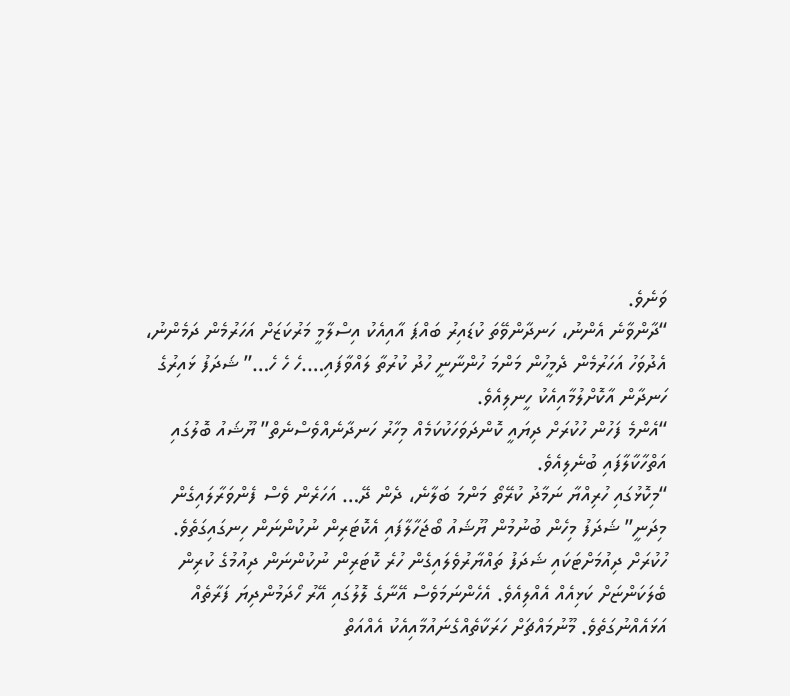ވަނެވެ.
“ދާންވާނެ އެންނު، ހަނދާންވޭތަ ކުޑައިރު ބައްޕަ އާއިއެކު އިސްލާމީ މަރުކަޒަށް އަހަރުމެން ދަމެންނު، އެދުވަހު އަހަރުމެން ދެމީހުން މަންމަ ހުންނާނީ ހުދު ކުރުތާ ލައްވާފައި….ހެ ހެ ހެ…” ޝަދަފު ޅައިރުގެ ހަނދާން އާކޮށްލުމާއިއެކު ހީނލިއެވެ.
“އެންމެ ފަހުން ހުކުރަށް ދިޔައީ ކޮންދަވަހަކުކަމެއް މިހާރު ހަނދާނެއްވެސްނެތް” ޔޫޝައު ބޮލުގައި އަތްހާކާލާފައި ބުނެލިއެވެ.
“މިކޮޅުގައި ހުރިއްޔާ ނަމާދު ކުރޭތޯ މަންމަ ބަލާނެ، ދެން ދޭ… އަހަރެން ވެސް ފެންވަރާލައިގެން މިދަނީ” ޝަދަފު މިހެން ބުނުމުން ޔޫޝައު ބޯޖަހާލާފައި އެކޮޓަރިން ނުކުންނަން ހިނގައިގަތެވެ.
ހުކުރަށް ދިއުމަށްޓަކައި ޝަދަފު ތައްޔާރުވެލައިގެން ހުރެ ކޮޓަރިން ނުކުންނަން ދިއުމުގެ ކުރިން ބެލަކަންޏަށް ކަޅިއެއް އެއްލިއެވެ. އެހެންނަމަވެސް އޭނާގެ ލޮލުގައި އޭރު ހޯދަމުންދިޔަ ފަރާތެއް އަޅައެއްނުގަތެވެ. މޫނުމައްޗަށް ހަރަކާތެއްގެނައުމާއިއެކު އެއްއަތް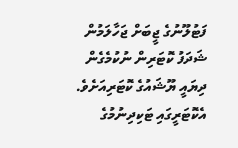ފަޓުލޫނުގެ ޖީބަށް ޖަހާލަމުން ޝަދަފު ކޮޓަރިން ނުކުމެގެން ދިޔައީ ޔޫޝައުގެ ކޮޓަރިއަށެވެ. އެކޮޓަރީގައި ޓަކިދިނުމުގެ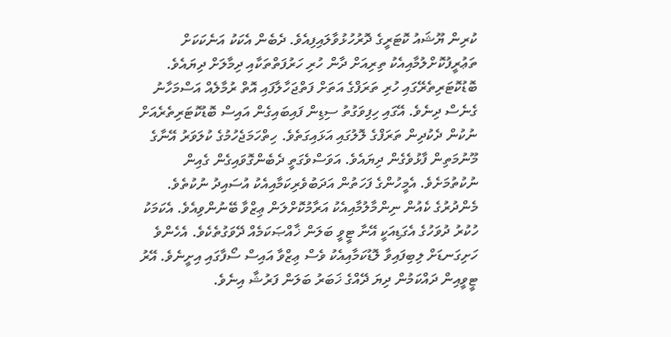ކުރިން ޔޫޝައު ކޮޓަރީގެ ދޮރުހުޅުވާލައިފިއެވެ. ދެބެން އެކަކު އަނެކަކަށް ތަޢުރީފުކޮށްލުމާއިއެކު ތިރިއަށް ދާން ހުރި ހަރުފަތްތަކާއި ދިމާލަށް ދިޔައެވެ.
ބޮޑުކޮޓަރިތެރޭގައި ހުރި ތަރަފްގެ އަތަށް ފަތްޖަހާލާފައި އޮތް ރުމާލެއް އަސްމަހާނު ގެނެސް ދިނެވެ. އޭގައި ހިފިވަގުތު ސިޑިން ފައިބައިގެން އައިސް ބޮޑުކޮޓަރިތެރެއަށް ނުކުން ދެކުދިން ތަރަފްގެ ލޮލުގައި އަޅައިގަތެވެ. ހިތްހަމަޖެހުމުގެ ކުލަވަރު އޭނާގެ މޫނުމަތިން ފާޅުވެގެން ދިޔައެވެ. އަވަސްވެގަތީ ދެބެންގޮވައިގެން ގެއިން ނުކުތުމަށެވެ. އެމީހުންގެ ފަހަތުން އަދަބުވެރިކަމާއިއެކު އުސައިދު ނުކުތެވެ.
މެންދުރުގެ ކެއުން ނިންމާލުމާއިއެކު އަރާމުކޮށްލަން ޢިޒްވާ ބޭނުންވިއެވެ. އެކަމަކު ހުކުރު ދުވަހުގެ އެގަޑިއަކީ އޭނާ ޓީވީ ބަލަން ޚާއްޞަކަމެއް ދޭވަގުތެކެވެ. އެހެންވެ ހަށިގަނޑަށް ލިބިފައިވާ ލޮޑުކަމާއިއެކު ވެސް ޢިޒްވާ އައިސް ސޯފާގައި އިށީނެވެ. އޭރު ޓީވީއިން ދައްކަމުން ދިޔަ ދޭއްގެ ޚަބަރު ބަލަން ފަރުޝާ އިނެވެ.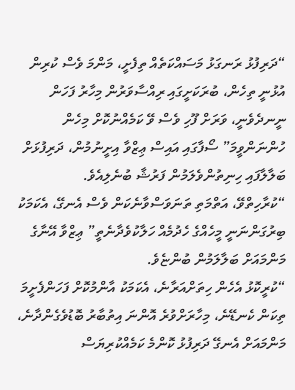“ދަރިފުޅު ރަނގަޅު މަސައްކަތެއް ތިފެށީ، މަންމަ ވެސް ކުރިން އުޅުނީ ތިހެން، ބުރަކަށީގައި ރިއްސާވަރުން މިހާރު ފަހަން ނީނދެވެނީ، ވަރަށް ފޫހި ވެސް ވޭ ކަމެއްނުކޮށް މިހެން ހުންނަންވީމަ” ސޯފާގައި އައިސް ޢިޒްވާ އިށީނުމުން، ދަރިފުޅަށް ބަލާލާފައި ހިނިތުންވެލަމުން ފަރުޝާ ބުނެލިއެވެ.
“ކުރާހިތްވޭ، އަތްމަތި ތަނަވަސްވާނެކަން ވެސް އެނގޭ، އެކަމަކު ބިރުގަންނަނީ މީހެއްގެ ހެދުމެއް ހަލާކުވެދާނެތީ” ޢިޒްވާ އޭނާގެ މަންމައަށް ބަލާލަމުން ބުންޏެވެ.
“ކުރީކޮޅު އެހެން ހިތަށްއަރާނެ، އެކަމަކު އާންމުކޮށް ފަހަންފެށީމަ ތިކަން ކެނޑޭނެ، މިހާރަށްވުރެ އޮންނަ އިތުބާރު ބޮޑުވެގެންދާނެ، މަންމައަށް އެނގޭ ދަރިފުޅު ކޮންމެ ކަމެއްކުރިޔަސް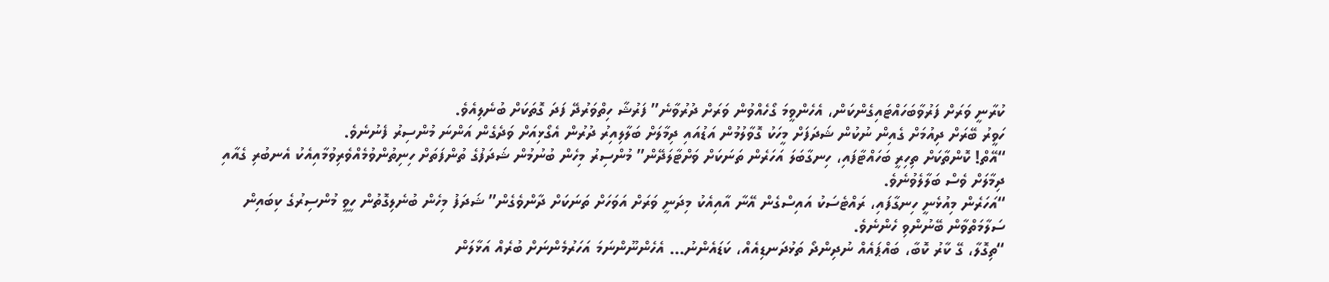ކުރާނީ ވަރަށް ފަރުވާބަހައްޓައިގެންކަން، އެހެންވީމަ ގޯހެއްވުން ވަރަށް ދުރުވާނެ” ފަރުޝާ ހިތްވަރުދޭ ފަދަ ގޮތަކަށް ބުނެލިއެވެ.
ހަވީރު ބޭރަށް ދިއުމަށް ގެއިން ނުކުން ޝަދަފަށް މީހަކު ގޮވާލުމުން އަޑުއައި ދިމާލަށް ބަލާލިއިރު ދުރުން އެގޯޅިއަށް ވަދެގެން އަންނަ މުންސިރު ފެނުނެވެ.
“އޭތް! ކޮންތާކަށް ތިހިރީ ބަހައްޓާފައި، ހިނގާބަލަ އަހަރެން ތަނަކަށް ވަށްޓާލަދޭން” މުންސިރު މިހެން ބުނުމުން ޝަދަފުގެ ތުންފަތަށް ހިނިތުންވުމެއްވެރިވުމާއިއެކު އެނބުރި ގެއާއި ދިމާލަށް ވެސް ބަލާލެވުނެވެ.
“އަހަރެން މިއުޅެނީ ހިނގާފައި، ރައްޓެސަކު އައިސްގެން އޭނާ އާއިއެކު މިދަނީ ވަރަށް އަވަހަށް ތަނަކަށް ދާންވެގެން” ޝަދަފު މިހެން ބުނެލިގޮތުން ހީވީ މުންސިރުގެ ކިބައިން ސަލާމަތްވާން ބޭނުންވި ހެންނެވެ.
“ތިގޮލާ، ގޭ ކާރު ކޮބާ، ބައްޕައެއް ނުދިންދޯ ތަޅުދަނޑިއެއް، ކަޑައެންނު… އެހެންނޫންނަމަ އަހަރުމެންނަށް ބުރެއް އަޅާލަން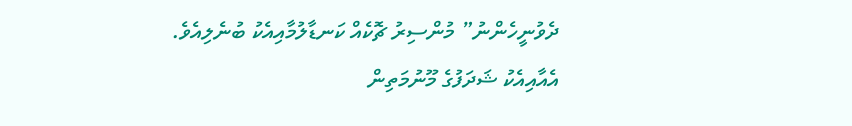ދެވުނީހެންނު” މުންސިރު ޗޮކެއް ކަނޑާލުމާއިއެކު ބުނެލިއެވެ. އެއާއިއެކު ޝަދަފުގެ މޫނުމަތިން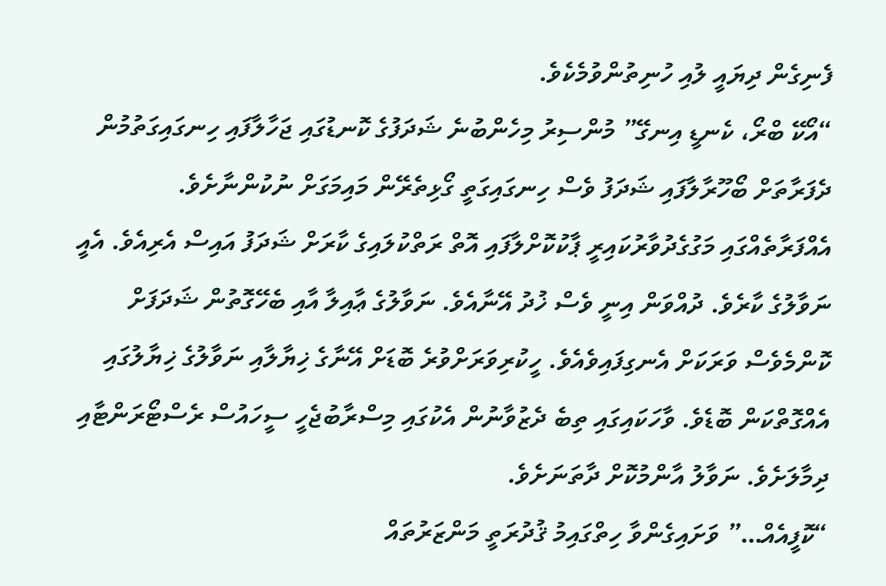ފެނިގެން ދިޔައީ ލުއި ހުނިތުންވުމެކެވެ.
“އޯކޭ ބްރޯ، ކެނޑީ އިނގޭ” މުންސިރު މިހެންބުނެ ޝަދަފުގެ ކޮނޑުގައި ޖަހާލާފައި ހިނގައިގަތުމުން ދެފަރާތަށް ބޯހޫރާލާފައި ޝަދަފު ވެސް ހިނގައިގަތީ ގޯޅިތެރޭން މައިމަގަށް ނުކުންނާށެވެ.
އެއްފަރާތެއްގައި މަގުގެދުވާރުކައިރީ ޕާކުކޮށްލާފައި އޮތް ރަތްކުލައިގެ ކާރަށް ޝަދަފު އައިސް އެރިއެވެ. އެއީ ނަވާލުގެ ކާރެވެ. ދުއްވަން އިނީ ވެސް ޚުދު އޭނާއެވެ. ނަވާލުގެ ޢާއިލާ އާއި ބެހޭގޮތުން ޝަދަފަށް ކޮންމެވެސް ވަރަކަށް އެނގިފައިވެއެވެ. ހީކުރިވަރަށްވުރެ ބޮޑަށް އޭނާގެ ޚިޔާލާއި ނަވާލުގެ ޚިޔާލުގައި އެއްގޮތްކަން ބޮޑެވެ. ވާހަކައިގައި ތިބެ ދެޒުވާނުން އެކުގައި މިސްރާބުޖެހީ ސީހައުސް ރެސްޓޯރަންޓާއި ދިމާލަށެވެ. ނަވާލު އާންމުކޮށް ދާތަނަށެވެ.
“ކޮފީއެއް…” ވަށައިގެންވާ ހިތްގައިމު ޤުދުރަތީ މަންޒަރުތައް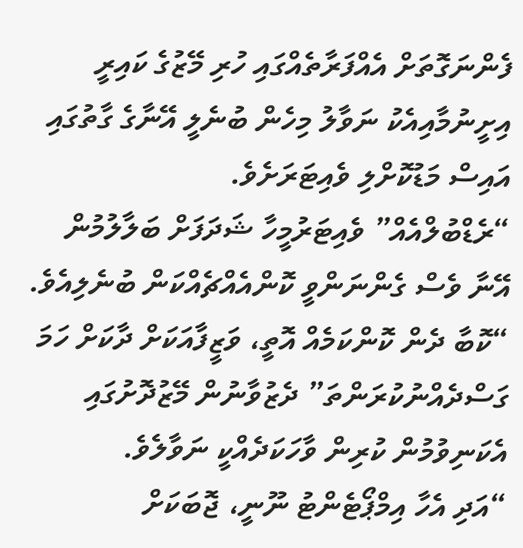ފެންނަގޮތަށް އެއްފަރާތެއްގައި ހުރި މޭޒުގެ ކައިރީ އިށީނުމާއިއެކު ނަވާލު މިހެން ބުނެލީ އޭނާގެ ގާތުގައި އައިސް މަޑުކޮށްލި ވެއިޓަރަށެވެ.
“ރެޑްބުލްއެއް” ވެއިޓަރުމީހާ ޝަދަފަށް ބަލާލުމުން އޭނާ ވެސް ގެންނަންވީ ކޮންއެއްޗެއްކަން ބުނެލިއެވެ.
“ކޮބާ ދެން ކޮންކަމެއް އޮތީ، ވަޒީފާއަކަށް ދާކަށް ހަމަ ގަސްދެއްނުކުރަންތަ” ދެޒުވާނުން މޭޒުދޮށުގައި އެކަނިވުމުން ކުރިން ވާހަކަދެއްކީ ނަވާލެވެ.
“އަދި އެހާ އިމްޕޯޓެންޓު ނޫނީ، ޖޮބަކަށް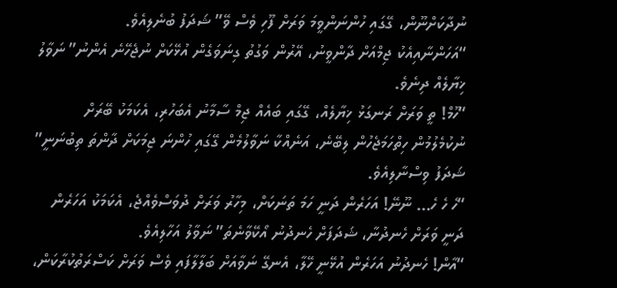ނުދާކަށްނޫން، ގޭގައި ހުންނަންވީމަ ވަރަށް ފޫހި ވެސް ވޭ” ޝަދަފު ބުނެލިއެވެ.
“އަހަންނާއިއެކު ޖިމްއަށް ދާންވީނު، އޭރުން ވަގުތު ގިނަވަގެން އުޅޭކަށް ނުޖެހޭނެ އެންނު” ނަވާލު ޚިޔާލެއް ދިނެވެ.
“ހޫމް! ތީ ވަރަށް ރަނގަޅު ޚިޔާލެއް، ގޭގައި ބައެއް ޖިމް ސާމާނު އެބަހުރި، އެކަމަކު ބޭރަށް ނުކުމެލުމުން ހިތްހަމަޖެހުން ލިބޭނެ، އަނެއްކާ ނަވާލުމެން ގޭގައި ހުންނަ ޖިމަކަށް ދާންތަ ތިބުނަނީ” ޝަދަފު ވިސްނާލިއެވެ.
“ހެ ހެ ހެ… ނޫނޭ! އަހަރެން ދަނީ ހަމަ ތަނަކަށް، މިހާރު ވަރަށް ދުވަސްވެއްޖެ، އެކަމަކު އަހަރެން ދަނީ ވަރަށް ހެނދުނާ، ޝަދަފަށް ހެނދުނު އޯކޭވާނެތަ” ނަވާލު އަހާލިއެވެ.
“އާން! ހެނދުނު އަހަރެން އުޅޭނީ ހޭލާ، އެނގޭ ނަވާއަށް ބަލާލާފައި ވެސް ވަރަށް ކަސްރަތުކުރާކަން،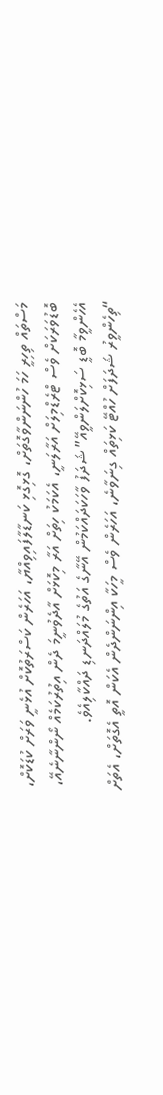މަސްތައް ތިހިރީ ހަމަ ހުންނަންވާގޮތަށް، ގޮޅިގޮޅި ކަނޑާލާފައިވިއްޔާ، އަހަރެން ކަސްރަތުކޮށް އުޅެނީ ވަރަށް ކުޑަކޮށް، ބޮޑުވަރަކަށް ވެސް ޓްރެޑްމިލަށް އަރާލަނީ، އެކަމަކު ހިތަށް އަރާ މިކޮޅަށް އާދެވުނީމަ ދެން އިތުރުކަމެއް ނޯންނާނެއޭ، އެހެންވީމާ ބޮޑީ ސަޅިކޮށްލަންވީއޭ” ޝަދަފު ވާހަކަދައްކަމުން އޭނާގެ އަތުގެ މުލައްދަނޑި ދައްކާލިއެވެ.
“ތިހެންވީރު ޝަދަފަށް ހުއްޓޭ ކަޅިތައް ގިނަވާނެ، އަހަރެން ވެސް މީހަކާ އިންނަންދެން އެކަން އޮތީ އެގޮތަށް، އެތަށް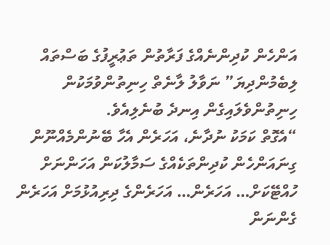އަންހެން ކުދިންނެއްގެ ފަރާތުން ތަޢުރީފުގެ ބަސްތައް ލިބެމުންދިޔަ” ނަވާލު ލާނެތް ހިނިތުންވުމަކުން ހިނިތުންވެލައިގެން އިނދެ ބުނެލިއެވެ.
“އެގޮތް ކަމަކު ނުދާނެ، އަހަރެން އެހާ ބޭނުންމެއްނޫން ގިނައަންހެން ކުދިންތަކެއްގެ ސަމާލުކަން އަހަންނަށް ހުއްޓޭކަށް… އަހަރެން… އަހަރެންގެ ދިރިއުޅުމަށް އަހަރެން ގެންނަން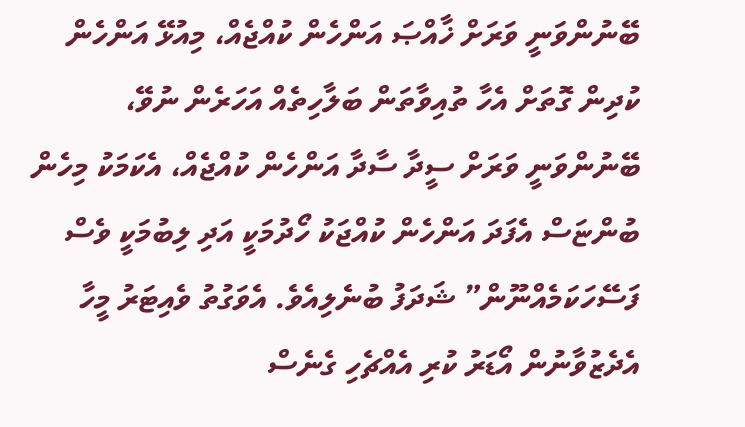ބޭނުންވަނީ ވަރަށް ޚާއްޞަ އަންހެން ކުއްޖެއް، މިއުޅޭ އަންހެން ކުދިން ގޮތަށް އެހާ ތުއިވާތަން ބަލާހިތެއް އަހަރެން ނުވޭ، ބޭނުންވަނީ ވަރަށް ސީދާ ސާދާ އަންހެން ކުއްޖެއް، އެކަމަކު މިހެން ބުންޏަސް އެފަދަ އަންހެން ކުއްޖަކު ހޯދުމަކީ އަދި ލިބުމަކީ ވެސް ފަސޭހަކަމެއްނޫން” ޝަދަފު ބުނެލިއެވެ. އެވަގުތު ވެއިޓަރު މީހާ އެދެޒުވާނުން އޯޑަރު ކުރި އެއްޗެހި ގެނެސް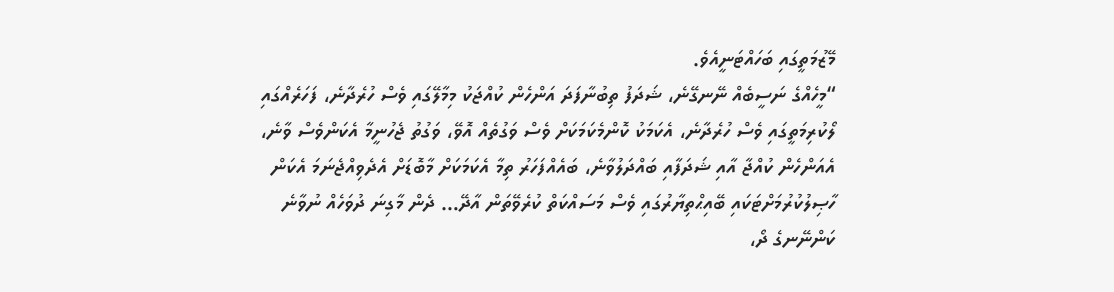މޭޒުމަތީގައި ބަހައްޓަނީއެވެ.
“މީހެއްގެ ނަސީބެއް ނޭނގޭނެ، ޝަދަފު ތިބުނާފަދަ އަންހެން ކުއްޖަކު މިމާލޭގައި ވެސް ހުރެދާނެ، ފަހަރެއްގައި ލޯކުރިމަތީގައި ވެސް ހުރެދާނެ، އެކަމަކު ކޮންމެކަމަކަށް ވެސް ވަގުތެއް އޮވޭ، ވަގުތު ޖެހުނީމާ އެކަންވެސް ވާނެ، އެއަންހެން ކުއްޖާ އާއި ޝަދަފާއި ބައްދަލުވާނެ، ބައެއްފަހަރު ތިމާ އެކަމަކަށް މާބޮޑަށް އެދެވިއްޖެނަމަ އެކަން ހާޞިލުކުރުމަށްޓަކައި ބޭއިޙްތިޔާރުގައި ވެސް މަސައްކަތް ކުރެވޭތަން އާދޭ… ދެން މާގިނަ ދުވަހެއް ނުވާނެ ކަންނޭނގެ ދޯ،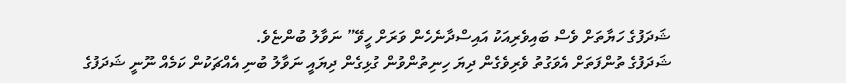ޝަދަފުގެ ހަޔާތަށް ވެސް ބައިވެރިއަކު އައިސްދާނެހެން ވަރަށް ހީވޭ” ނަވާލު ބުންޏެވެ.
ޝަދަފުގެ ތުންފަތަށް އެވަގުތު ވެރިވެގެން ދިޔަ ހިނިތުންވުން ގުޅިގެން ދިޔައީ ނަވާލު ބުނި އެއްޗަކުން ކަމެއް ނޫނީ ޝަދަފުގެ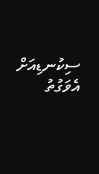ސިކުނޑިއަށް އެވަގުތު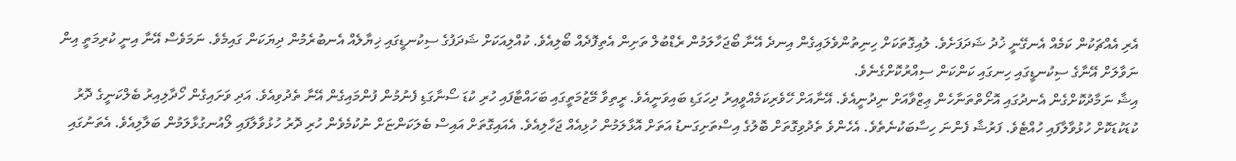އެރި އެއްޗަކުން ކަމެއް އެނގޭނީ ޚުދު ޝަދަފަށެވެ. ލުއިގޮތަކަށް ހިނިތުންވެލައިގެން އިނދެ އޭނާ ބޯޖަހާލަމުން ރެޑްބުލް ތަށިން އެތިފޮދެއް ބޯލިއެވެ. ކުއްލިއަކަށް ޝަދަފުގެ ސިކުނޑީގައި ޚިޔާލެއް އެނބުރެމުން ދިޔަކަން ގައިމެވެ. ނަމަވެސް އޭނާ އިނީ ކުރިމަތީ އިން ނަވާލަށް އޭނާގެ ސިކުނޑީގައި ހިނގައި ކަންކަން ސިއްރުކޮށްގެނެވެ.
އިޝާ ނަމާދުކޮށްގެން އެނދުގައި އޮށޯތްތަނާހެން ޢިޒްވާއަށް ނިދުނީއެވެ. އޭނާއަށް ހޭވެރިކަމެއްވީއިރު ދިހަގަޑި ބައިވަނީއެވެ. ރީތިވާ މޭޒުމަތީގައި ބަހައްޓާފައި ހުރި ކުޑަ ސޯނާގަޑި ފެނުމުން ފުންމައިގެން އޭނާ ތެދުވިއެވެ. އަދި ވަށައިގެން ހޯދާލިއިރު ބެލްކަނީގެ ދޮރު ކުޑަކުޑަކޮށް ހުޅުވާލާފައި ހުއްޓެވެ. ފަރުޝާ ފެންނަ ހިސާބަކުނެތެވެ. އެހެންވެ ތެދުވިގޮތަށް ބޮލުގެ އިސްތަށިގަނޑު އަތަށް އޮޅާލަމުން ހުޅިއެއް ޖަހާލިއެވެ. އެއައިގޮތަށް އައިސް ބެލަކަންޏަށް ނުކުމެވެން ހުރި ދޮރު ހުޅުވާލާފައި ލޯއުނގުޅާލަމުން ބަލާލިއެވެ. އެތަނުގައި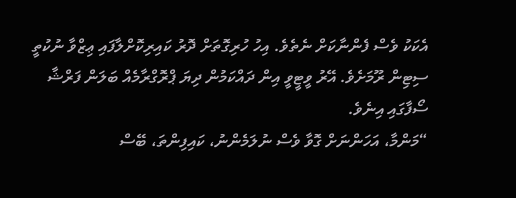އެކަކު ވެސް ފެންނާކަށް ނެތެވެ. އިހު ހުރިގޮތަށް ދޮރު ކައިރިކޮށްލާފައި ޢިޒްވާ ނުކުތީ ސިޓިން ރޫމަށެވެ. އޭރު ވީޓީވީ އިން ދައްކަމުން ދިޔަ ޕްރޮގްރާމެއް ބަލަން ފަރްޝާ ސޯފާގައި އިނެވެ.
“މަންމާ، އަހަންނަށް ގޮވާ ވެސް ނުލަމެންނު، ކައިފިންތަ، ބޭސް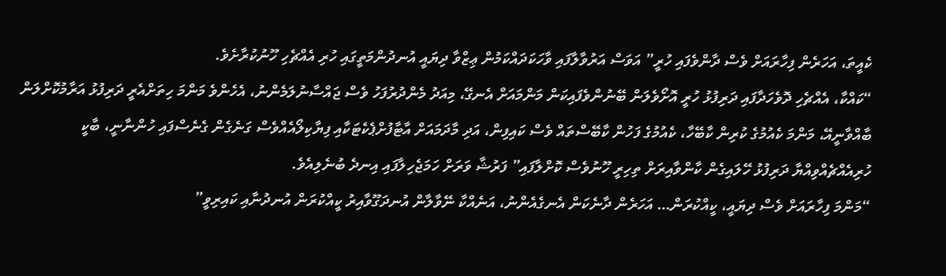ކެއީތަ، އަހަރެން ފިހާރައަށް ވެސް ދާންވެފައި ހުރީ” އަވަސް އަރުވާލާފައި ވާހަކަދައްކަމުން ޢިޒްވާ ދިޔައީ އުނދުންމަތީގައި ހުރި އެއްޗެހި ހޫނުކުރާށެވެ.
“ކައްކާ، އެއްޗެހި ދޮވެހަދާފައި ދަރިފުޅު ހުރީ އޮށޯވެލަން ބޭނުންވެފައިކަން މަންމައަށް އެނގޭ، މިއަދު މެންދުރުފަހު ވެސް ޖައްސާނުލަމެންނު، އެހެންވެ މަންމަ ހިތަށްއެރީ ދަރިފުޅު އަރާމުކޮށްލަން ބާއްވާނީއޭ، މަންމަ ކެއުމުގެ ކުރިން ކާބޭހާ، ކެއުމުގެ ފަހުން ކާބޭސްތައް ވެސް ކައިފިން، އަދި މާދަމައަށް އާޓާފުށްޕެކެޓަކާއި ފިޔާކިލޯއެއްވެސް ގަނެގެން ގެނެސްފައި ހުންނާނީ، ބާކީ ހުރިއެއްޗެއްވިއްޔާ ދަރިފުޅު ހޭލައިގެން ކާންވާއިރަށް ތިހިރީ ހޫނުވެސް ކޮށްލާފައި” ފަރުޝާ ވަރަށް ހަމަޖެހިލާފައި އިނދެ ބުނެލިއެވެ.
“މަންމަ ފިހާރައަށް ވެސް ދިޔައީ، ކީއްކުރަން… އަހަރެން ދާނެކަން އެނގެއެންނު، އަނެއްކާ ނޭވާލާން އުނދަގޫވާއިރު ކީއްކުރަން އުނދުނާއި ކައިރިވީ”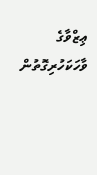ޢިޒްވާގެ ވާހަކަހުރިގޮތުން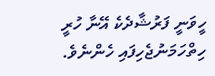ހީވަނީ ފަރުޝާދެކެ އޭނާ ހުރީ ހިތްހަމަނުޖެހިފައި ހެންނެވެ.